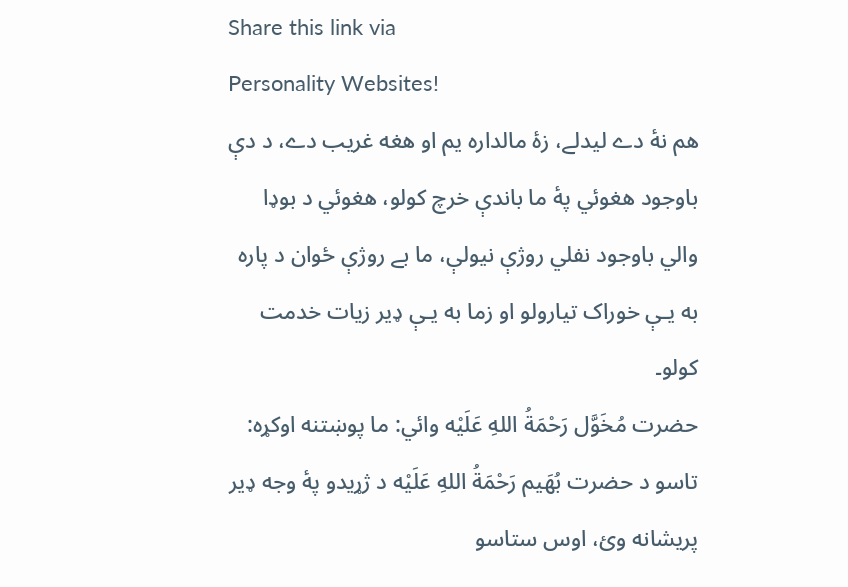Share this link via
Personality Websites!
هم نۀ دے ليدلے، زۀ مالداره يم او هغه غريب دے، د دې باوجود هغوئي پۀ ما باندې خرچ کولو، هغوئي د بوډا والي باوجود نفلي روژې نيولې، ما بے روژې ځوان د پاره به يـې خوراک تيارولو او زما به يـې ډير زيات خدمت کولو۔
حضرت مُخَوَّل رَحْمَةُ اللهِ عَلَيْه وائي: ما پوښتنه اوکړه: تاسو د حضرت بُهَيم رَحْمَةُ اللهِ عَلَيْه د ژړيدو پۀ وجه ډير پريشانه وئ، اوس ستاسو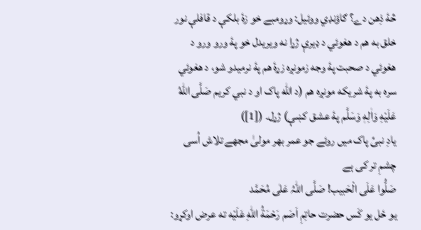څۀ ذِهن دے؟ ګاؤنډي ووئيل: وړومبے خو زۀ بلکې د قافلې نور خلق به هم د هغوئي د ډيرې ژړا نه ويريدل خو پۀ ورو ورو د هغوئي د صحبت پۀ وجه زمونږه زړۀ هم پۀ نرميدو شو، د هغوئي سره به پۀ شريکه مونږه هم (د الله پاک او د نبي کريم صَلَّى اللهُ عَلَيْهِ وَاٰلِهٖ وَسَلَّم پۀ عشق کښې) ژړل۔ ([1])
یادِ نبیِّ پاک میں روئے جو عمر بھر مولیٰ مجھے تلاش اُسی چشمِ تر کی ہے
صَلُّوا عَلَی الْحَبیب! صَلَّی اللّٰہُ عَلٰی مُحَمَّد
يو ځل يو کَس حضرت حاتِمِ اَصَم رَحْمَةُ اللهِ عَلَيْه ته عرض اوکړو: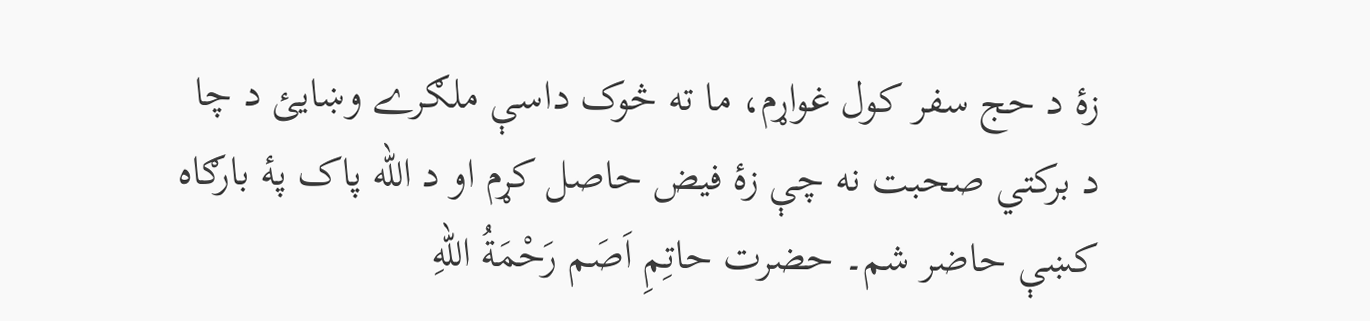زۀ د حج سفر کول غواړم، ما ته څوک داسې ملګرے وښايئ د چا د برکتي صحبت نه چې زۀ فيض حاصل کړم او د الله پاک پۀ بارګاه کښې حاضر شم۔ حضرت حاتِمِ اَصَم رَحْمَةُ اللهِ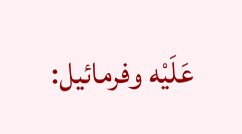عَلَيْه وفرمائيل: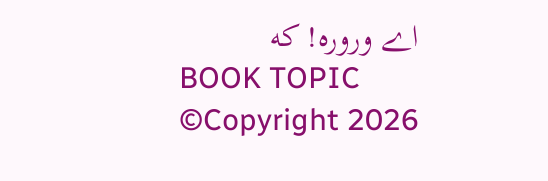اے وروره! که
BOOK TOPIC
©Copyright 2026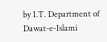by I.T. Department of Dawat-e-Islami